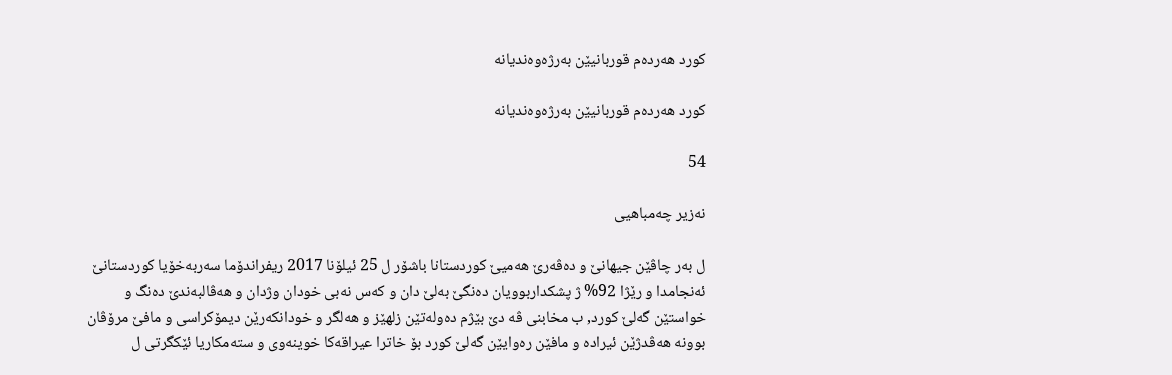كورد هه‌رده‌م قوربانیێن به‌رژه‌وه‌ندیانه‌

كورد هه‌رده‌م قوربانیێن به‌رژه‌وه‌ندیانه‌

54

نه‌زیر چه‌مباهیى

ل به‌ر چاڤێن جیهانێ و ده‌ڤه‌رێ هه‌میێ كوردستانا باشۆر ل 25 ئیلۆنا 2017 ریفراندۆما سه‌ربه‌خۆیا كوردستانێ ئه‌نجامدا و رێژا 92% ژ پشكداربوویان ده‌نگێ به‌لێ دان و كه‌س نه‌بى خودان وژدان و هه‌ڤالبه‌ندێ ده‌نگ و خواستێن گه‌لێ كورد, ب مخابنی ڤه‌ دێ بێژم ده‌وله‌تێن زلهێز و هه‌لگر و خودانكه‌رێن دیمۆكراسى و مافێ مرۆڤان بوونه‌ هه‌ڤدژێن ئیراده‌ و مافێن ره‌وایێن گه‌لێ كورد بۆ خاترا عیراقه‌كا خوینه‌وى و سته‌مكاریا ئێكگرتى ل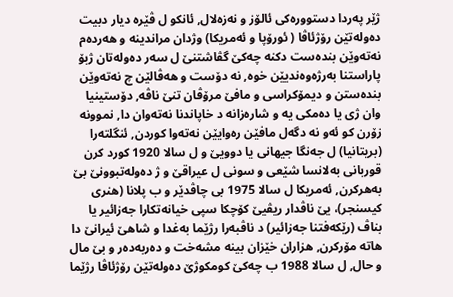ژێر په‌ردا دستووره‌كى ئالۆز و نه‌زه‌لال, ئانكو ل ڤێره‌ دیار دبیت ده‌وله‌تێن رۆژئاڤا ( ئورۆپا و ئه‌مریكا) وژدان مراندینه‌ و هه‌رده‌م نه‌ته‌وێن بنده‌ست دكنه‌ چه‌كێ گڤاشتنێ ل سه‌ر ده‌وله‌تان ژبۆ پاراستنا به‌رژه‌وه‌ندیێن خوه‌, نه‌ دۆست و هه‌ڤالێن چ نه‌ته‌وێن بنده‌ستن و دیمۆكراسى و مافێ مرۆڤان تنێ ناڤه‌, دۆستینیا وان ژى یا ده‌مكى یه‌ و شاره‌زانه‌ د خاپاندنا نه‌ته‌وان دا, نموونه‌ زۆرن كو ئه‌و نه‌ دگه‌ل مافێن ره‌وایێن نه‌ته‌وا كوردن, ئنگلته‌را (بریتانیا) ل جه‌نگا جیهانى یا دوویێ و ل سالا 1920 كورد كرن قوربانى به‌لانسا شێعى و سونى ل عیراقێ و ژ ده‌وله‌تبوونێ بێ به‌هركرن, ئه‌مریكا ل سالا 1975 بى چاڤدێر و ب پلانا (هنرى كیسنجر)، یێ ناڤدار ریڤیێ كۆچكا سپى خیانه‌تكارا جه‌زائیر یا بناڤ (رێكه‌فتنا جه‌زائیر) د ناڤبه‌را رژێما به‌غدا و شاهێ ئیرانێ دا هاته‌ مۆركرن, هزاران خێزان بینه‌ مشه‌خت و ده‌ربه‌ده‌ر و بێ مال و حال, ل سالا 1988 ب چه‌كێ كومكوژێ ده‌وله‌تێن رۆژئاڤا رژێما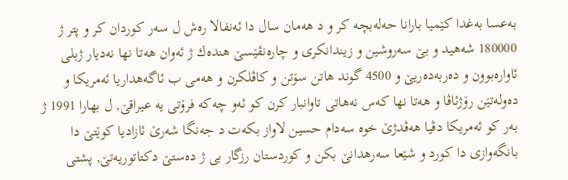به‌عسا به‌غدا كێمیا بارانا حه‌له‌بچه‌ كر و د هه‌مان سال دا ئه‌نفالا ره‌ش ل سه‌ر كوردان كر و پتر ژ 180000 شه‌هید و بێ سه‌روشین و زیندانكرى و چاره‌نڤێسێ هنده‌ك ژ ئه‌وان هه‌تا نها نه‌دیار ژبلى ئاواره‌بوون و ده‌ربه‌ده‌ریێ و 4500 گوند هاتن سۆتن و كاڤلكرن و هه‌مى ب ئاگه‌هداریا ئه‌مریكا و ده‌وله‌تێن رۆژئاڤا و هه‌تا نها كه‌س نه‌هاتى تاوانبار كرن كو ئه‌و چه‌كه‌ فرۆتى یه‌ عیراقێ, ل بهارا 1991 ژ به‌ر كو ئه‌مریكا دڤیا هه‌ڤدژێ خوه‌ سه‌دام حسین لاواز بكه‌ت د جه‌نگا شه‌رێ ئازادیا كوێتێ دا بانگه‌وازى دا كورد و شێعا سه‌رهدانێ بكن و كوردستان رزگار بى ژ ده‌ستێ دكتاتوریه‌تێ, پشتى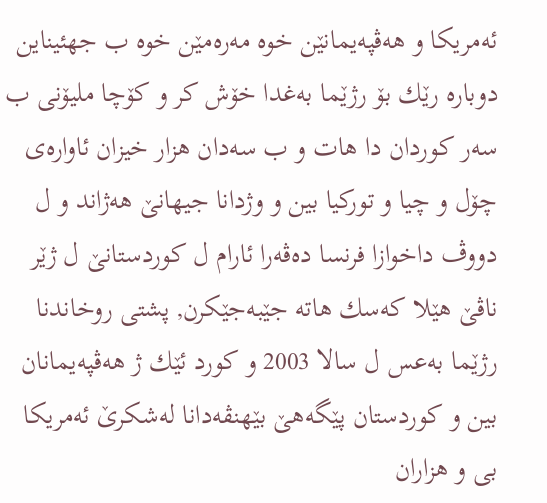ئه‌مریكا و هه‌ڤپه‌یمانێن خوه‌ مه‌ره‌مێن خوه‌ ب جهئیناین دوباره‌ رێك بۆ رژێما به‌غدا خۆش كر و كۆچا ملیۆنى ب سه‌ر كوردان دا هات و ب سه‌دان هزار خیزان ئاواره‌ى چۆل و چیا و توركیا بین و وژدانا جیهانێ هه‌ژاند و ل دووڤ داخوازا فرنسا ده‌ڤه‌را ئارام ل كوردستانێ ل ژێر ناڤێ هێلا كه‌سك هاته‌ جێبه‌جێكرن, پشتى روخاندنا رژێما به‌عس ل سالا 2003 و كورد ئێك ژ هه‌ڤپه‌یمانان بین و كوردستان پێگه‌هێ بێهنڤه‌دانا له‌شكرێ ئه‌مریكا بى و هزاران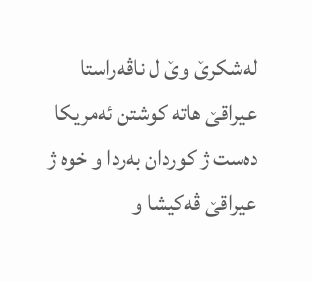له‌شكرێ وێ ل ناڤه‌راستا عیراقێ هاته‌ كوشتن ئه‌مریكا ده‌ست ژ كوردان به‌ردا و خوه‌ ژ عیراقێ ڤه‌كیشا و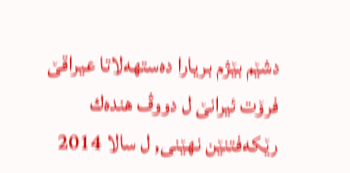دشێم بێژم بریارا ده‌ستهه‌لاتا عیراقێ فرۆت ئیرانێ ل دووڤ هنده‌ك رێكه‌فتنێن نهێنى, ل سالا 2014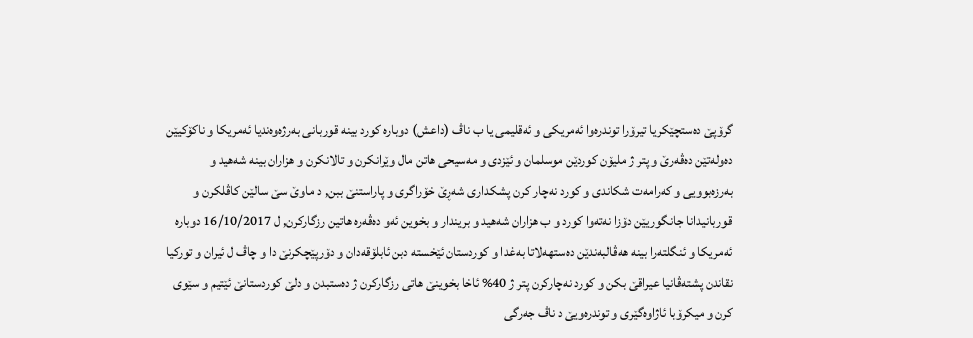گرۆپێ ده‌ستچێكریا تیرۆرا توندره‌وا ئه‌مریكى و ئه‌قلیمى یا ب ناڤ (داعش) دوباره‌ كورد بینه‌ قوربانى به‌رژه‌وه‌ندیا ئه‌مریكا و ناكۆكیێن ده‌وله‌تێن ده‌ڤه‌رێ و پتر ژ ملیۆن كوردێن موسلمان و ئێزدى و مه‌سیحى هاتن مال وێرانكرن و تالانكرن و هزاران بینه‌ شه‌هید و به‌رزه‌بوویى و كه‌رامه‌ت شكاندى و كورد نه‌چار كرن پشكدارى شه‌ڕێ خۆراگرى و پاراستنێ ببن, د ماوێ سێ سالێن كاڤلكرن و قوربانیدانا جانگوریێن دۆزا نه‌ته‌وا كورد و ب هزاران شه‌هید و بریندار و بخوین ئه‌و ده‌ڤه‌ره‌ هاتین رزگاركرن, ل 16/10/2017 دوباره‌ ئه‌مریكا و ئنگلته‌را بینه‌ هه‌ڤالبه‌ندێن ده‌ستهه‌لاتا به‌غدا و كوردستان ئێخسته‌ دبن ئابلۆقه‌دان و دۆرپێچكرنێ دا و چاڤ ل ئیران و توركیا نقاندن پشته‌ڤانیا عیراقێ بكن و كورد نه‌چاركرن پتر ژ 40% ئاخا بخوینێ هاتى رزگاركرن ژ ده‌ستبدن و دلێ كوردستانێ ئێتیم و سێوى كرن و میكرۆبا ئاژاوه‌گێرى و توندره‌ویێ د ناڤ جه‌رگى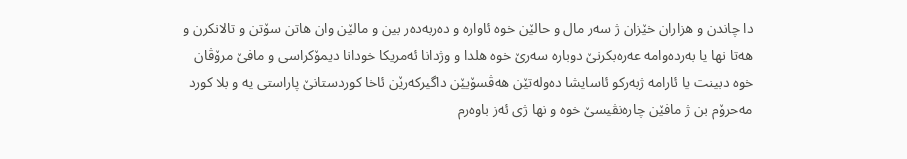دا چاندن و هزاران خێزان ژ سه‌ر مال و حالێن خوه‌ ئاواره‌ و ده‌ربه‌ده‌ر بین و مالێن وان هاتن سۆتن و تالانكرن و هه‌تا نها یا به‌رده‌وامه‌ عه‌ره‌بكرنێ دوباره‌ سه‌رێ خوه‌ هلدا و وژدانا ئه‌مریكا خودانا دیمۆكراسى و مافێ مرۆڤان خوه‌ دبینت یا ئارامه‌ ژبه‌ركو ئاسایشا ده‌وله‌تێن هه‌ڤسۆیێن داگیركه‌رێن ئاخا كوردستانێ پاراستى یه‌ و بلا كورد مه‌حرۆم بن ژ مافێن چاره‌نڤیسێ خوه‌ و نها ژى ئه‌ز باوه‌رم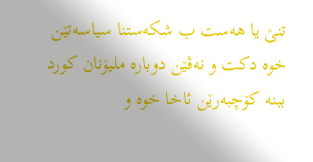تنێ یا هه‌ست ب شكه‌ستنا سیاسه‌تێن خوه‌ دكت و نه‌ڤێن دوباره‌ ملیۆنان كورد ببنه‌ كۆچبه‌رێن ئاخا خوه‌ و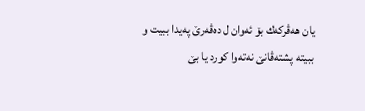یان هه‌ڤركه‌ك بۆ ئه‌وان ل ده‌ڤه‌رێ په‌یدا ببیت و ببیته‌ پشته‌ڤانێ نه‌ته‌وا كورد یا بێ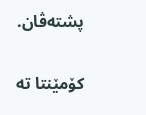پشته‌ڤان.

کۆمێنتا تە